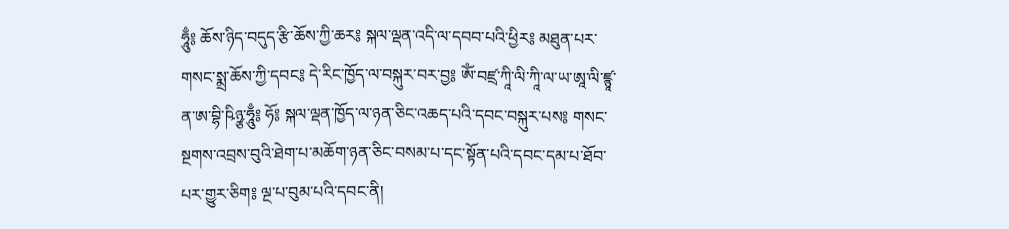ཧཱུྃ༔ ཆོས་ཉིད་བདུད་རྩི་ཆོས་ཀྱི་ཆར༔ སྐལ་ལྡན་འདི་ལ་དབབ་པའི་ཕྱིར༔ མཐུན་པར་གསང་སྨྲ་ཆོས་ཀྱི་དབང༔ དེ་རིང་ཁྱོད་ལ་བསྐུར་བར་བྱ༔ ཨོཾ་བཛྲ་ཀཱི་ལི་ཀཱི་ལ་ཡ་ཨཱ་ལི་ཛྙཱ་ན་ཨ་བྷི་ཥིཉྩ་ཧཱུྃ༔ ཧོ༔ སྐལ་ལྡན་ཁྱོད་ལ་ཉན་ཅིང་འཆད་པའི་དབང་བསྐུར་པས༔ གསང་སྔགས་འབྲས་བུའི་ཐེག་པ་མཆོག་ཉན་ཅིང་བསམ་པ་དང་སྟོན་པའི་དབང་དམ་པ་ཐོབ་པར་གྱུར་ཅིག༔ ལྔ་པ་བུམ་པའི་དབང་ནི།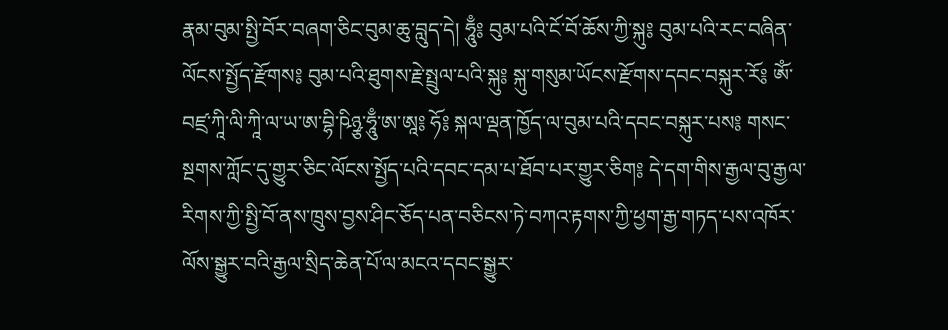རྣམ་བུམ་སྤྱི་བོར་བཞག་ཅིང་བུམ་ཆུ་བླུད་དེ། ཧཱུྃ༔ བུམ་པའི་ངོ་བོ་ཆོས་ཀྱི་སྐུ༔ བུམ་པའི་རང་བཞིན་ལོངས་སྤྱོད་རྫོགས༔ བུམ་པའི་ཐུགས་རྗེ་སྤྲུལ་པའི་སྐུ༔ སྐུ་གསུམ་ཡོངས་རྫོགས་དབང་བསྐུར་རོ༔ ཨོཾ་བཛྲ་ཀཱི་ལི་ཀཱི་ལ་ཡ་ཨ་བྷི་ཥིཉྩ་ཧཱུྃ་ཨ་ཨཱ༔ ཧོ༔ སྐལ་ལྡན་ཁྱོད་ལ་བུམ་པའི་དབང་བསྐུར་པས༔ གསང་སྔགས་ཀློང་དུ་གྱུར་ཅིང་ལོངས་སྤྱོད་པའི་དབང་དམ་པ་ཐོབ་པར་གྱུར་ཅིག༔ དེ་དག་གིས་རྒྱལ་བུ་རྒྱལ་རིགས་ཀྱི་སྤྱི་བོ་ནས་ཁྲུས་བྱས་ཤིང་ཅོད་པན་བཅིངས་ཏེ་བཀའ་རྟགས་ཀྱི་ཕྱག་རྒྱ་གཏད་པས་འཁོར་ལོས་སྒྱུར་བའི་རྒྱལ་སྲིད་ཆེན་པོ་ལ་མངའ་དབང་སྒྱུར་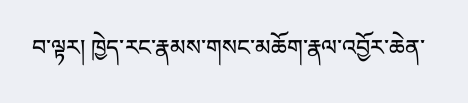བ་ལྟར། ཁྱེད་རང་རྣམས་གསང་མཆོག་རྣལ་འབྱོར་ཆེན་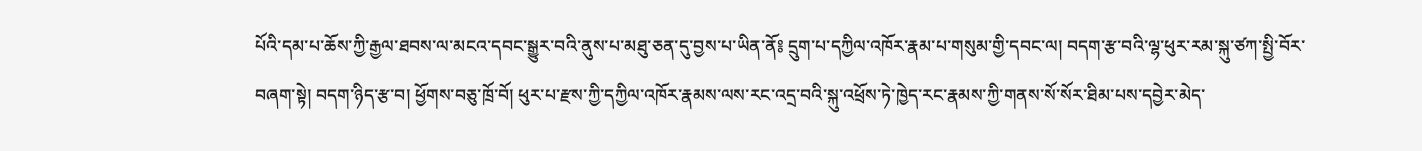པོའི་དམ་པ་ཆོས་ཀྱི་རྒྱལ་ཐབས་ལ་མངའ་དབང་སྒྱུར་བའི་ནུས་པ་མཐུ་ཅན་དུ་བྱས་པ་ཡིན་ནོ༔ དྲུག་པ་དཀྱིལ་འཁོར་རྣམ་པ་གསུམ་གྱི་དབང་ལ། བདག་རྩ་བའི་ལྷ་ཕུར་རམ་སྐུ་ཙཀ་སྤྱི་བོར་བཞག་སྟེ། བདག་ཉིད་རྩ་བ། ཕྱོགས་བཅུ་ཁྲོ་བོ། ཕུར་པ་རྫས་ཀྱི་དཀྱིལ་འཁོར་རྣམས་ལས་རང་འདྲ་བའི་སྐུ་འཕྲོས་ཏེ་ཁྱེད་རང་རྣམས་ཀྱི་གནས་སོ་སོར་ཐིམ་པས་དབྱེར་མེད་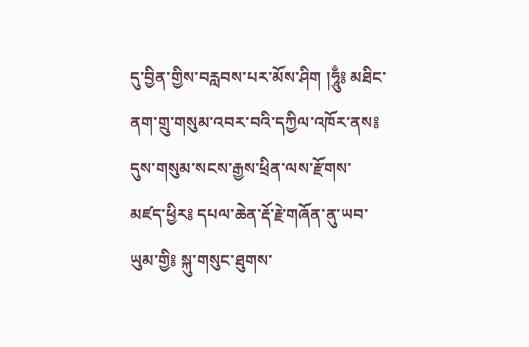དུ་བྱིན་གྱིས་བརླབས་པར་མོས་ཤིག །ཧཱུྃ༔ མཐིང་ནག་གྲུ་གསུམ་འབར་བའི་དཀྱིལ་འཁོར་ནས༔ དུས་གསུམ་སངས་རྒྱས་ཕྲིན་ལས་རྫོགས་མཛད་ཕྱིར༔ དཔལ་ཆེན་རྡོ་རྗེ་གཞོན་ནུ་ཡབ་ཡུམ་གྱི༔ སྐུ་གསུང་ཐུགས་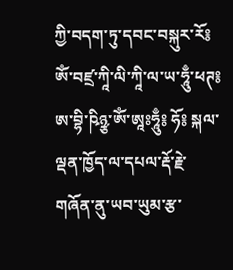ཀྱི་བདག་ཏུ་དབང་བསྐུར་རོ༔ ཨོཾ་བཛྲ་ཀཱི་ལི་ཀཱི་ལ་ཡ་ཧཱུྃ་ཕཊ༔ ཨ་བྷི་ཥིཉྩ་ཨོཾ་ཨཱཿཧཱུྃ༔ ཧོ༔ སྐལ་ལྡན་ཁྱོད་ལ་དཔལ་རྡོ་རྗེ་གཞོན་ནུ་ཡབ་ཡུམ་རྩ་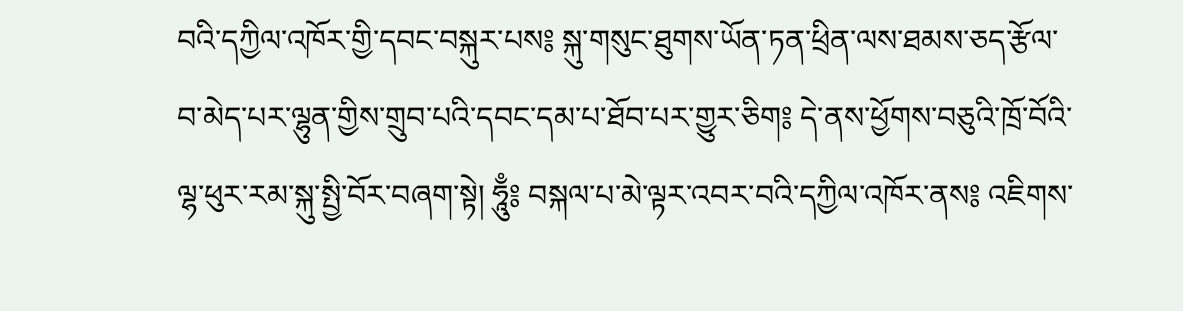བའི་དཀྱིལ་འཁོར་གྱི་དབང་བསྐུར་པས༔ སྐུ་གསུང་ཐུགས་ཡོན་ཏན་ཕྲིན་ལས་ཐམས་ཅད་རྩོལ་བ་མེད་པར་ལྷུན་གྱིས་གྲུབ་པའི་དབང་དམ་པ་ཐོབ་པར་གྱུར་ཅིག༔ དེ་ནས་ཕྱོགས་བཅུའི་ཁྲོ་བོའི་ལྷ་ཕུར་རམ་སྐུ་སྤྱི་བོར་བཞག་སྟེ། ཧཱུྃ༔ བསྐལ་པ་མེ་ལྟར་འབར་བའི་དཀྱིལ་འཁོར་ནས༔ འཇིགས་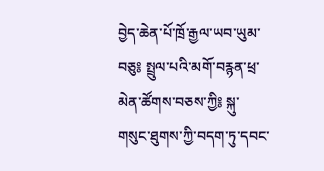བྱེད་ཆེན་པོ་ཁྲོ་རྒྱལ་ཡབ་ཡུམ་བཅུ༔ སྤྲུལ་པའི་མགོ་བརྙན་ཕྲ་མེན་ཚོགས་བཅས་ཀྱི༔ སྐུ་གསུང་ཐུགས་ཀྱི་བདག་ཏུ་དབང་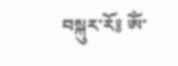བསྐུར་རོ༔ ཨོཾ་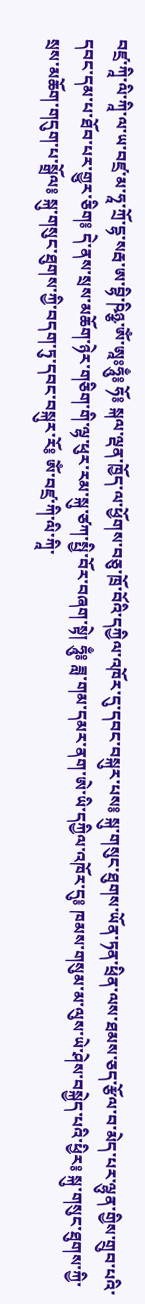བཛྲ་ཀཱི་ལི་ཀཱི་ལ་ཡ་བཛྲ་མ་ཧཱ་ཀྲོ་དྷ་སརྦ་ཨ་བྷི་ཥིཉྩ་ཨོཾ་ཨཱཿཧཱུྃ༔ ཧོ༔ སྐལ་ལྡན་ཁྱོད་ལ་ཕྱོགས་བཅུ་ཁྲོ་བོའི་དཀྱིལ་འཁོར་དུ་དབང་བསྐུར་པས༔ སྐུ་གསུང་ཐུགས་ཡོན་ཏན་ཕྲིན་ལས་ཐམས་ཅད་རྩོལ་བ་མེད་པར་ལྷུན་གྱིས་གྲུབ་པའི་དབང་དམ་པ་ཐོབ་པར་གྱུར་ཅིག༔ དེ་ནས་སྲས་མཆོག་ཉེར་གཅིག་གི་ལྷ་ཕུར་རམ་སྐུ་ཙཀ་སྤྱི་བོར་བཞག་སྟེ། ཧཱུྃ༔ ཟླ་གམ་དམར་ནག་ཨེ་ཡི་དཀྱིལ་འཁོར་དུ༔ ཁམས་གསུམ་མ་ལུས་ཡེ་ཤེས་བསྐྱེད་པའི་ཕྱིར༔ སྐུ་གསུང་ཐུགས་ཀྱི་སྲས་མཆོག་གདུག་པ་སྒྲོལ༔ སྐུ་གསུང་ཐུགས་ཀྱི་བདག་ཏུ་དབང་བསྐུར་རོ༔ ཨོཾ་བཛྲ་ཀི་ལི་ཀཱི་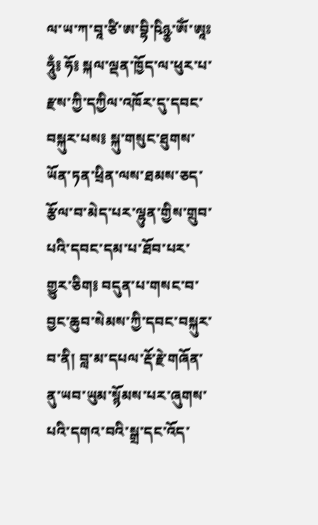ལ་ཡ་ཀ་བཱ་ཙི་ཨ་བྷི་ཥིཉྩ་ཨོཾ་ཨཱཿཧཱུྃ༔ ཧོ༔ སྐལ་ལྡན་ཁྱོད་ལ་ཕུར་པ་རྫས་ཀྱི་དཀྱིལ་འཁོར་དུ་དབང་བསྐུར་པས༔ སྐུ་གསུང་ཐུགས་ཡོན་ཏན་ཕྲིན་ལས་ཐམས་ཅད་རྩོལ་བ་མེད་པར་ལྷུན་གྱིས་གྲུབ་པའི་དབང་དམ་པ་ཐོབ་པར་གྱུར་ཅིག༔ བདུན་པ་གསང་བ་བྱང་ཆུབ་སེམས་ཀྱི་དབང་བསྐུར་བ་ནི། བླ་མ་དཔལ་རྡོ་རྗེ་གཞོན་ནུ་ཡབ་ཡུམ་སྙོམས་པར་ཞུགས་པའི་དགའ་བའི་སྒྲ་དང་འོད་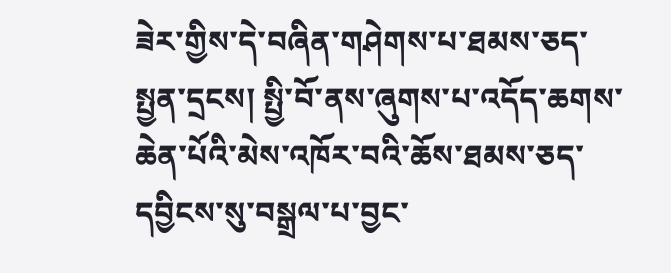ཟེར་གྱིས་དེ་བཞིན་གཤེགས་པ་ཐམས་ཅད་སྤྱན་དྲངས། སྤྱི་བོ་ནས་ཞུགས་པ་འདོད་ཆགས་ཆེན་པོའི་མེས་འཁོར་བའི་ཆོས་ཐམས་ཅད་དབྱིངས་སུ་བསྒྲལ་པ་བྱང་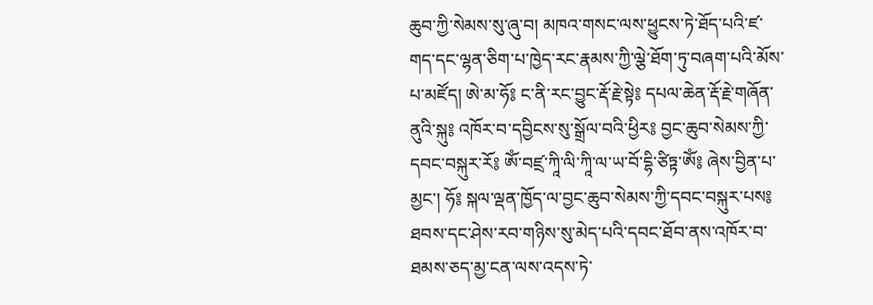ཆུབ་ཀྱི་སེམས་སུ་ཞུ་བ། མཁའ་གསང་ལས་ཕྱུངས་ཏེ་ཐོད་པའི་ཛ་གད་དང་ལྷན་ཅིག་པ་ཁྱེད་རང་རྣམས་ཀྱི་ལྕེ་ཐོག་ཏུ་བཞག་པའི་མོས་པ་མཛོད། ཨེ་མ་ཧོ༔ ང་ནི་རང་བྱུང་རྡོ་རྗེ་སྟེ༔ དཔལ་ཆེན་རྡོ་རྗེ་གཞོན་ནུའི་སྐུ༔ འཁོར་བ་དབྱིངས་སུ་སྒྲོལ་བའི་ཕྱིར༔ བྱང་ཆུབ་སེམས་ཀྱི་དབང་བསྐུར་རོ༔ ཨོཾ་བཛྲ་ཀཱི་ལི་ཀཱི་ལ་ཡ་བོ་དྷི་ཙིཏྟ་ཨོཾ༔ ཞེས་བྱིན་པ་མྱང་། ཧོ༔ སྐལ་ལྡན་ཁྱོད་ལ་བྱང་ཆུབ་སེམས་ཀྱི་དབང་བསྐུར་པས༔ ཐབས་དང་ཤེས་རབ་གཉིས་སུ་མེད་པའི་དབང་ཐོབ་ནས་འཁོར་བ་ཐམས་ཅད་མྱ་ངན་ལས་འདས་ཏེ་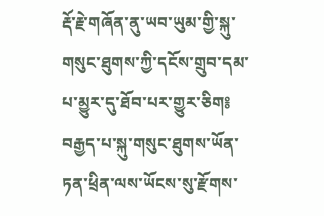རྡོ་རྗེ་གཞོན་ནུ་ཡབ་ཡུམ་གྱི་སྐུ་གསུང་ཐུགས་ཀྱི་དངོས་གྲུབ་དམ་པ་མྱུར་དུ་ཐོབ་པར་གྱུར་ཅིག༔ བརྒྱད་པ་སྐུ་གསུང་ཐུགས་ཡོན་ཏན་ཕྲིན་ལས་ཡོངས་སུ་རྫོགས་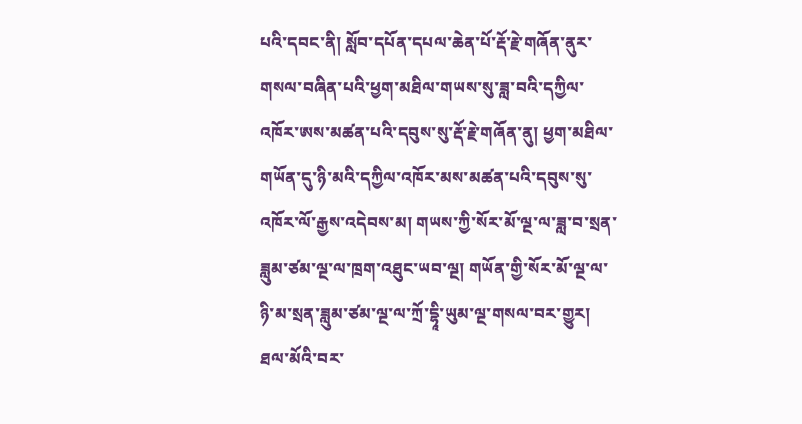པའི་དབང་ནི། སློབ་དཔོན་དཔལ་ཆེན་པོ་རྡོ་རྗེ་གཞོན་ནུར་གསལ་བཞིན་པའི་ཕྱག་མཐིལ་གཡས་སུ་ཟླ་བའི་དཀྱིལ་འཁོར་ཨས་མཚན་པའི་དབུས་སུ་རྡོ་རྗེ་གཞོན་ནུ། ཕྱག་མཐིལ་གཡོན་དུ་ཉི་མའི་དཀྱིལ་འཁོར་མས་མཚན་པའི་དབུས་སུ་འཁོར་ལོ་རྒྱས་འདེབས་མ། གཡས་ཀྱི་སོར་མོ་ལྔ་ལ་ཟླ་བ་སྲན་ཟླུམ་ཙམ་ལྔ་ལ་ཁྲག་འཐུང་ཡབ་ལྔ། གཡོན་གྱི་སོར་མོ་ལྔ་ལ་ཉི་མ་སྲན་ཟླུམ་ཙམ་ལྔ་ལ་ཀྲོ་དྷཱི་ཡུམ་ལྔ་གསལ་བར་གྱུར། ཐལ་མོའི་བར་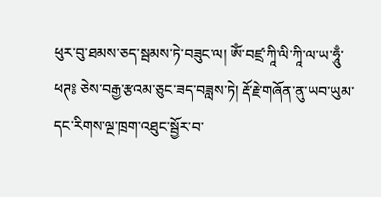ཕུར་བུ་ཐམས་ཅད་སྦམས་ཏེ་བཟུང་ལ། ཨོཾ་བཛྲ་ཀཱི་ལི་ཀཱི་ལ་ཡ་ཧཱུྃ་ཕཊ༔ ཅེས་བརྒྱ་རྩའམ་ཅུང་ཟད་བཟླས་ཏེ། རྡོ་རྗེ་གཞོན་ནུ་ཡབ་ཡུམ་དང་རིགས་ལྔ་ཁྲག་འཐུང་སྦྱོར་བ་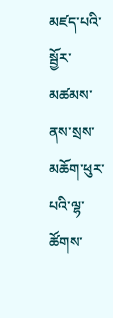མཛད་པའི་སྦྱོར་མཚམས་ནས་སྲས་མཆོག་ཕུར་པའི་ལྷ་ཚོགས་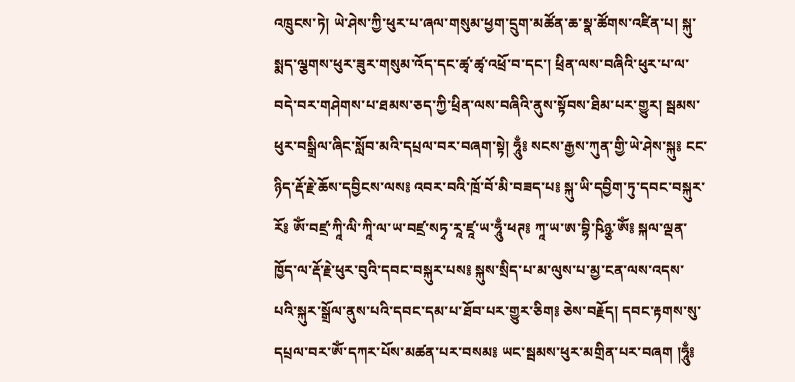འཁྲུངས་ཏེ། ཡེ་ཤེས་ཀྱི་ཕུར་པ་ཞལ་གསུམ་ཕྱག་དྲུག་མཚོན་ཆ་སྣ་ཚོགས་འཛིན་པ། སྐུ་སྨད་ལྕགས་ཕུར་ཟུར་གསུམ་འོད་དང་ཚྭ་ཚྭ་འཕྲོ་བ་དང་། ཕྲིན་ལས་བཞིའི་ཕུར་པ་ལ་བདེ་བར་གཤེགས་པ་ཐམས་ཅད་ཀྱི་ཕྲིན་ལས་བཞིའི་ནུས་སྟོབས་ཐིམ་པར་གྱུར། སྦམས་ཕུར་བསྒྲིལ་ཞིང་སློབ་མའི་དཔྲལ་བར་བཞག་སྟེ། ཧཱུྃ༔ སངས་རྒྱས་ཀུན་གྱི་ཡེ་ཤེས་སྐུ༔ ངང་ཉིད་རྡོ་རྗེ་ཆོས་དབྱིངས་ལས༔ འབར་བའི་ཁྲོ་བོ་མི་བཟད་པ༔ སྐུ་ཡི་དབྱིག་ཏུ་དབང་བསྐུར་རོ༔ ཨོཾ་བཛྲ་ཀཱི་ལི་ཀཱི་ལ་ཡ་བཛྲ་སཏྭ་རཱ་ཛཱ་ཡ་ཧཱུྃ་ཕཊ༔ ཀཱ་ཡ་ཨ་བྷི་ཥིཉྩ་ཨོཾ༔ སྐལ་ལྡན་ཁྱོད་ལ་རྡོ་རྗེ་ཕུར་བུའི་དབང་བསྐུར་པས༔ སྐུས་སྲིད་པ་མ་ལུས་པ་མྱ་ངན་ལས་འདས་པའི་སྐུར་སྒྲོལ་ནུས་པའི་དབང་དམ་པ་ཐོབ་པར་གྱུར་ཅིག༔ ཅེས་བརྗོད། དབང་རྟགས་སུ་དཔྲལ་བར་ཨོཾ་དཀར་པོས་མཚན་པར་བསམ༔ ཡང་སྦམས་ཕུར་མགྲིན་པར་བཞག །ཧཱུྃ༔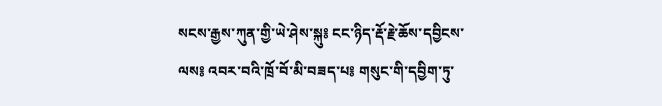སངས་རྒྱས་ཀུན་གྱི་ཡེ་ཤེས་སྐུ༔ ངང་ཉིད་རྡོ་རྗེ་ཆོས་དབྱིངས་ལས༔ འབར་བའི་ཁྲོ་བོ་མི་བཟད་པ༔ གསུང་གི་དབྱིག་ཏུ་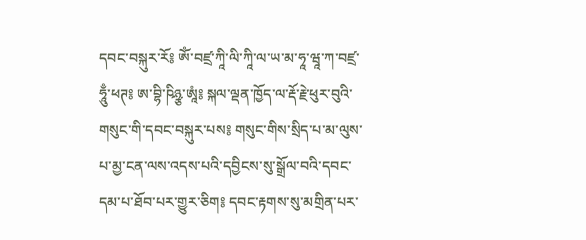དབང་བསྐུར་རོ༔ ཨོཾ་བཛྲ་ཀཱི་ལི་ཀཱི་ལ་ཡ་མ་ཧཱ་ཝཱ་ཀ་བཛྲ་ཧཱུྃ་ཕཊ༔ ཨ་བྷི་ཥིཉྩ་ཨཱཾ༔ སྐལ་ལྡན་ཁྱོད་ལ་རྡོ་རྗེ་ཕུར་བུའི་གསུང་གི་དབང་བསྐུར་པས༔ གསུང་གིས་སྲིད་པ་མ་ལུས་པ་མྱ་ངན་ལས་འདས་པའི་དབྱིངས་སུ་སྒྲོལ་བའི་དབང་དམ་པ་ཐོབ་པར་གྱུར་ཅིག༔ དབང་རྟགས་སུ་མགྲིན་པར་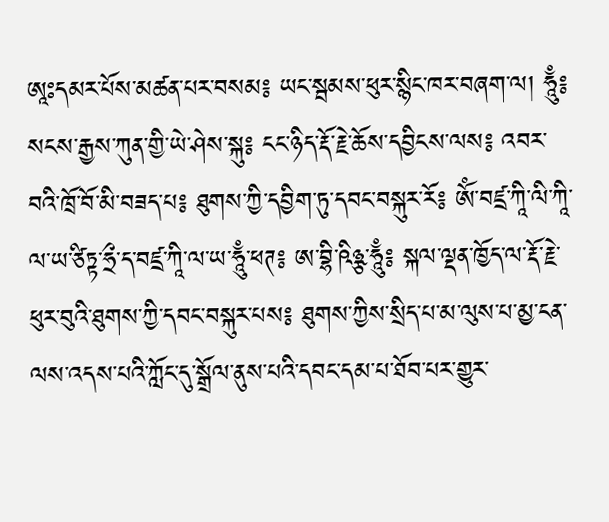ཨཱཿདམར་པོས་མཚན་པར་བསམ༔ ཡང་སྦམས་ཕུར་སྙིང་ཁར་བཞག་ལ། ཧཱུྃ༔ སངས་རྒྱས་ཀུན་གྱི་ཡེ་ཤེས་སྐུ༔ ངང་ཉིད་རྡོ་རྗེ་ཆོས་དབྱིངས་ལས༔ འབར་བའི་ཁྲོ་བོ་མི་བཟད་པ༔ ཐུགས་ཀྱི་དབྱིག་ཏུ་དབང་བསྐུར་རོ༔ ཨོཾ་བཛྲ་ཀཱི་ལི་ཀཱི་ལ་ཡ་ཙིཏྟ་ཧྲྀ་ད་བཛྲ་ཀཱི་ལ་ཡ་ཧཱུྃ་ཕཊ༔ ཨ་བྷི་ཥིཉྩ་ཧཱུྃ༔ སྐལ་ལྡན་ཁྱོད་ལ་རྡོ་རྗེ་ཕུར་བུའི་ཐུགས་ཀྱི་དབང་བསྐུར་པས༔ ཐུགས་ཀྱིས་སྲིད་པ་མ་ལུས་པ་མྱ་ངན་ལས་འདས་པའི་ཀློང་དུ་སྒྲོལ་ནུས་པའི་དབང་དམ་པ་ཐོབ་པར་གྱུར་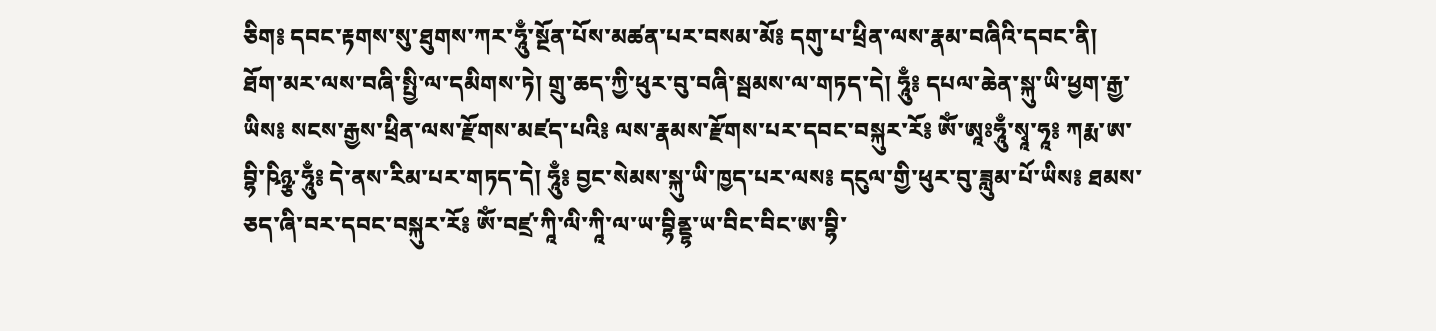ཅིག༔ དབང་རྟགས་སུ་ཐུགས་ཀར་ཧཱུྃ་སྔོན་པོས་མཚན་པར་བསམ་མོ༔ དགུ་པ་ཕྲིན་ལས་རྣམ་བཞིའི་དབང་ནི། ཐོག་མར་ལས་བཞི་སྤྱི་ལ་དམིགས་ཏེ། གྲུ་ཆད་ཀྱི་ཕུར་བུ་བཞི་སྦམས་ལ་གཏད་དེ། ཧཱུྃ༔ དཔལ་ཆེན་སྐུ་ཡི་ཕྱག་རྒྱ་ཡིས༔ སངས་རྒྱས་ཕྲིན་ལས་རྫོགས་མཛད་པའི༔ ལས་རྣམས་རྫོགས་པར་དབང་བསྐུར་རོ༔ ཨོཾ་ཨཱཿཧཱུྃ་སྭཱ་ཧཱ༔ ཀརྨ་ཨ་བྷི་ཥིཉྩ་ཧཱུྃ༔ དེ་ནས་རིམ་པར་གཏད་དེ། ཧཱུྃ༔ བྱང་སེམས་སྐུ་ཡི་ཁྱད་པར་ལས༔ དངུལ་གྱི་ཕུར་བུ་ཟླུམ་པོ་ཡིས༔ ཐམས་ཅད་ཞི་བར་དབང་བསྐུར་རོ༔ ཨོཾ་བཛྲ་ཀཱི་ལི་ཀཱི་ལ་ཡ་བྷིནྡྷ་ཡ་བིང་བིང་ཨ་བྷི་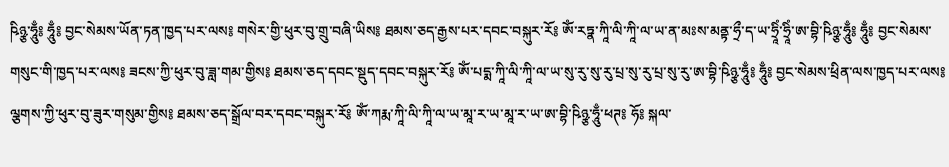ཥིཉྩ་ཧཱུྃ༔ ཧཱུྃ༔ བྱང་སེམས་ཡོན་ཏན་ཁྱད་པར་ལས༔ གསེར་གྱི་ཕུར་བུ་གྲུ་བཞི་ཡིས༔ ཐམས་ཅད་རྒྱས་པར་དབང་བསྐུར་རོ༔ ཨོཾ་རཏྣ་ཀཱི་ལི་ཀཱི་ལ་ཡ་ན་མཿས་མནྟ་ཧྲྀ་ད་ཡ་ཧྲཱིཾ་ཧྲཱིཾ་ཨ་བྷི་ཥིཉྩ་ཧཱུྃ༔ ཧཱུྃ༔ བྱང་སེམས་གསུང་གི་ཁྱད་པར་ལས༔ ཟངས་ཀྱི་ཕུར་བུ་ཟླ་གམ་གྱིས༔ ཐམས་ཅད་དབང་སྡུད་དབང་བསྐུར་རོ༔ ཨོཾ་པདྨ་ཀཱི་ལི་ཀཱི་ལ་ཡ་སུ་རུ་སུ་རུ་པྲ་སུ་རུ་པྲ་སུ་རུ་ཨ་བྷི་ཥིཉྩ་ཧཱུྃ༔ ཧཱུྃ༔ བྱང་སེམས་ཕྲིན་ལས་ཁྱད་པར་ལས༔ ལྕགས་ཀྱི་ཕུར་བུ་ཟུར་གསུམ་གྱིས༔ ཐམས་ཅད་སྒྲོལ་བར་དབང་བསྐུར་རོ༔ ཨོཾ་ཀརྨ་ཀཱི་ལི་ཀཱི་ལ་ཡ་མཱ་ར་ཡ་མཱ་ར་ཡ་ཨ་བྷི་ཥིཉྩ་ཧཱུྃ་ཕཊ༔ ཧོ༔ སྐལ་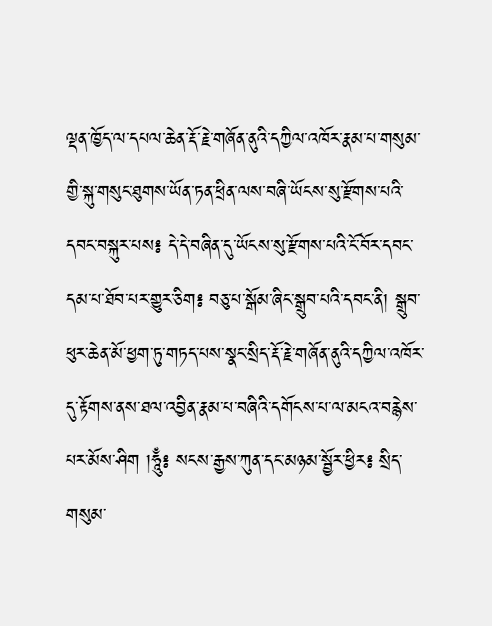ལྡན་ཁྱོད་ལ་དཔལ་ཆེན་རྡོ་རྗེ་གཞོན་ནུའི་དཀྱིལ་འཁོར་རྣམ་པ་གསུམ་གྱི་སྐུ་གསུང་ཐུགས་ཡོན་ཏན་ཕྲིན་ལས་བཞི་ཡོངས་སུ་རྫོགས་པའི་དབང་བསྐུར་པས༔ དེ་དེ་བཞིན་དུ་ཡོངས་སུ་རྫོགས་པའི་ངོ་བོར་དབང་དམ་པ་ཐོབ་པར་གྱུར་ཅིག༔ བཅུ་པ་སྒོམ་ཞིང་སྒྲུབ་པའི་དབང་ནི། སྒྲུབ་ཕུར་ཆེན་མོ་ཕྱག་ཏུ་གཏད་པས་སྣང་སྲིད་རྡོ་རྗེ་གཞོན་ནུའི་དཀྱིལ་འཁོར་དུ་རྟོགས་ནས་ཐལ་འབྱིན་རྣམ་པ་བཞིའི་དགོངས་པ་ལ་མངའ་བརྙེས་པར་མོས་ཤིག །ཧཱུྃ༔ སངས་རྒྱས་ཀུན་དང་མཉམ་སྦྱོར་ཕྱིར༔ སྲིད་གསུམ་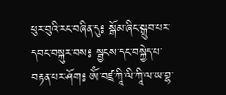ཕུར་བུའི་རང་བཞིན་དུ༔ སྒོམ་ཞིང་སྒྲུབ་པར་དབང་བསྐུར་བས༔ སྦྱངས་དང་བསྐྱེད་པ་བརྟན་པར་ཤོག༔ ཨོཾ་བཛྲ་ཀཱི་ལི་ཀཱི་ལ་ཡ་བྷ་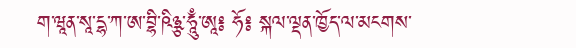ག་ཝཱན་སཱ་དྷ་ཀ་ཨ་བྷི་ཥིཉྩ་ཧཱུྃ་ཨཱ༔ ཧོ༔ སྐལ་ལྡན་ཁྱོད་ལ་མངགས་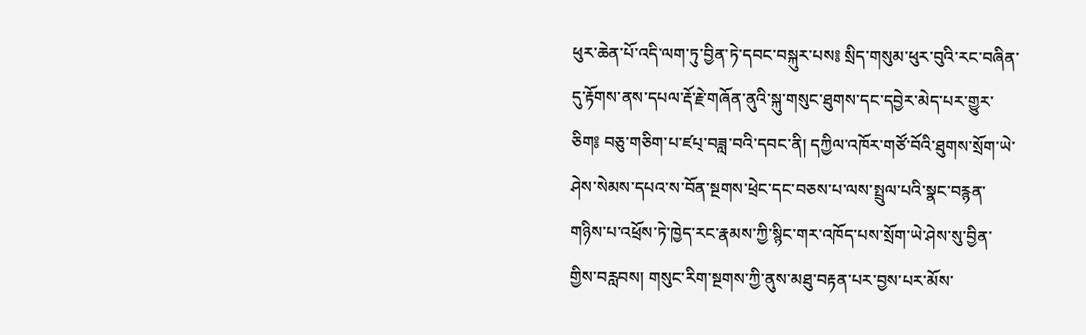ཕུར་ཆེན་པོ་འདི་ལག་ཏུ་བྱིན་ཏེ་དབང་བསྐུར་པས༔ སྲིད་གསུམ་ཕུར་བུའི་རང་བཞིན་དུ་རྟོགས་ནས་དཔལ་རྡོ་རྗེ་གཞོན་ནུའི་སྐུ་གསུང་ཐུགས་དང་དབྱེར་མེད་པར་གྱུར་ཅིག༔ བཅུ་གཅིག་པ་ཛཔ྄་བཟླ་བའི་དབང་ནི། དཀྱིལ་འཁོར་གཙོ་བོའི་ཐུགས་སྲོག་ཡེ་ཤེས་སེམས་དཔའ་ས་བོན་སྔགས་ཕྲེང་དང་བཅས་པ་ལས་སྤྲུལ་པའི་སྣང་བརྙན་གཉིས་པ་འཕྲོས་ཏེ་ཁྱེད་རང་རྣམས་ཀྱི་སྙིང་གར་འཁོད་པས་སྲོག་ཡེ་ཤེས་སུ་བྱིན་གྱིས་བརླབས། གསུང་རིག་སྔགས་ཀྱི་ནུས་མཐུ་བརྟན་པར་བྱས་པར་མོས་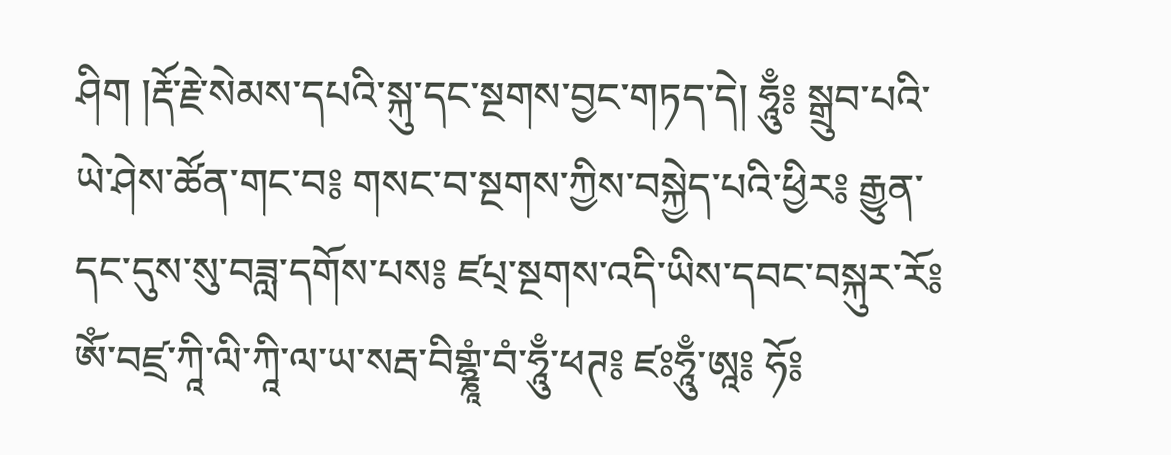ཤིག །རྡོ་རྗེ་སེམས་དཔའི་སྐུ་དང་སྔགས་བྱང་གཏད་དེ། ཧཱུྃ༔ སྒྲུབ་པའི་ཡེ་ཤེས་ཚོན་གང་བ༔ གསང་བ་སྔགས་ཀྱིས་བསྐྱེད་པའི་ཕྱིར༔ རྒྱུན་དང་དུས་སུ་བཟླ་དགོས་པས༔ ཛཔ྄་སྔགས་འདི་ཡིས་དབང་བསྐུར་རོ༔ ཨོཾ་བཛྲ་ཀཱི་ལི་ཀཱི་ལ་ཡ་སརྦ་བིགྷྣཱཾ་བཾ་ཧཱུྃ་ཕཊ༔ ཛཿཧཱུྃ་ཨཱ༔ ཧོ༔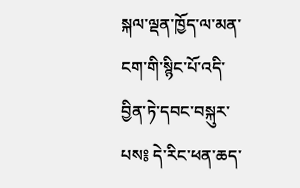སྐལ་ལྡན་ཁྱོད་ལ་མན་ངག་གི་སྙིང་པོ་འདི་བྱིན་ཏེ་དབང་བསྐུར་པས༔ དེ་རིང་ཕན་ཆད་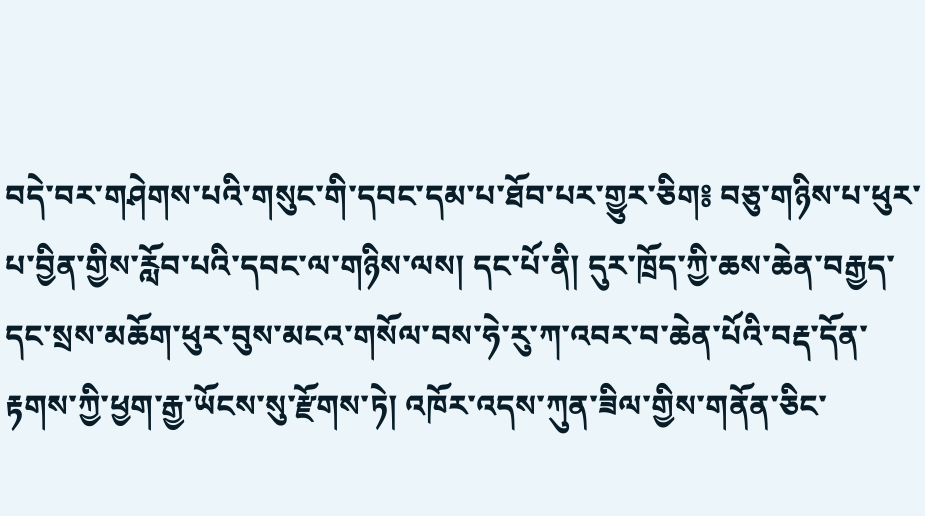བདེ་བར་གཤེགས་པའི་གསུང་གི་དབང་དམ་པ་ཐོབ་པར་གྱུར་ཅིག༔ བཅུ་གཉིས་པ་ཕུར་པ་བྱིན་གྱིས་རློབ་པའི་དབང་ལ་གཉིས་ལས། དང་པོ་ནི། དུར་ཁྲོད་ཀྱི་ཆས་ཆེན་བརྒྱད་དང་སྲས་མཆོག་ཕུར་བུས་མངའ་གསོལ་བས་ཧེ་རུ་ཀ་འབར་བ་ཆེན་པོའི་བརྡ་དོན་རྟགས་ཀྱི་ཕྱག་རྒྱ་ཡོངས་སུ་རྫོགས་ཏེ། འཁོར་འདས་ཀུན་ཟིལ་གྱིས་གནོན་ཅིང་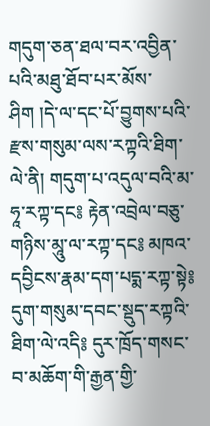གདུག་ཅན་ཐལ་བར་འབྱིན་པའི་མཐུ་ཐོབ་པར་མོས་ཤིག །དེ་ལ་དང་པོ་བྱུགས་པའི་རྫས་གསུམ་ལས་རཀྟའི་ཐིག་ལེ་ནི། གདུག་པ་འདུལ་བའི་མ་ཧཱ་རཀྟ་དང༔ རྟེན་འབྲེལ་བཅུ་གཉིས་མཱུ་ལ་རཀྟ་དང༔ མཁའ་དབྱིངས་རྣམ་དག་པདྨ་རཀྟ་སྟེ༔ དུག་གསུམ་དབང་སྡུད་རཀྟའི་ཐིག་ལེ་འདི༔ དུར་ཁྲོད་གསང་བ་མཆོག་གི་རྒྱན་གྱི་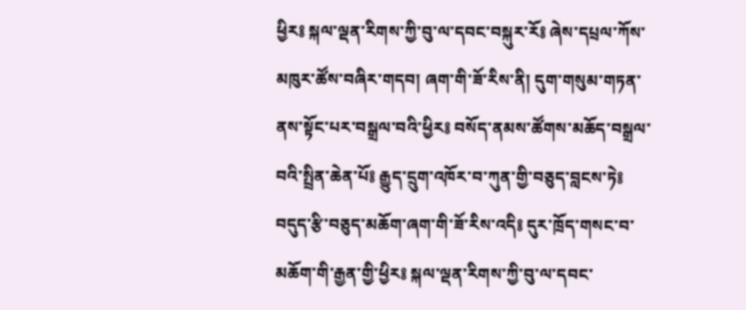ཕྱིར༔ སྐལ་ལྡན་རིགས་ཀྱི་བུ་ལ་དབང་བསྐུར་རོ༔ ཞེས་དཔྲལ་ཀོས་མཁུར་ཚོས་བཞིར་གདབ། ཞག་གི་ཟོ་རིས་ནི། དུག་གསུམ་གཏན་ནས་སྟོང་པར་བསྒྲལ་བའི་ཕྱིར༔ བསོད་ནམས་ཚོགས་མཆོད་བསྒྲལ་བའི་སྤྲིན་ཆེན་པོ༔ རྒྱུད་དྲུག་འཁོར་བ་ཀུན་གྱི་བཅུད་བླངས་ཏེ༔ བདུད་རྩི་བཅུད་མཆོག་ཞག་གི་ཟོ་རིས་འདི༔ དུར་ཁྲོད་གསང་བ་མཆོག་གི་རྒྱན་གྱི་ཕྱིར༔ སྐལ་ལྡན་རིགས་ཀྱི་བུ་ལ་དབང་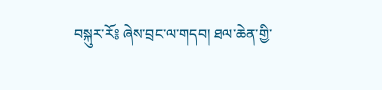བསྐུར་རོ༔ ཞེས་བྲང་ལ་གདབ། ཐལ་ཆེན་གྱི་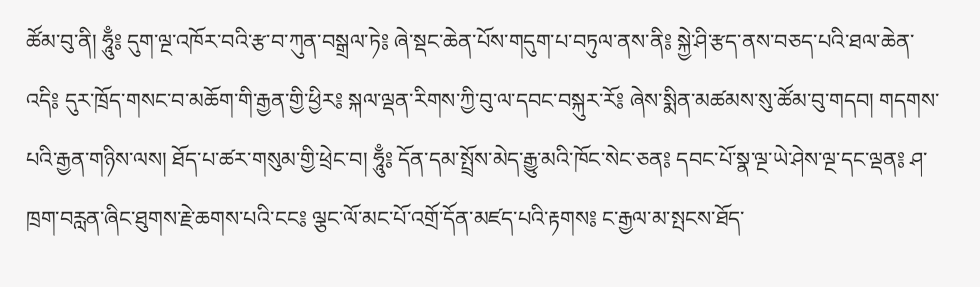ཚོམ་བུ་ནི། ཧཱུྃ༔ དུག་ལྔ་འཁོར་བའི་རྩ་བ་ཀུན་བསྒྲལ་ཏེ༔ ཞེ་སྡང་ཆེན་པོས་གདུག་པ་བཏུལ་ནས་ནི༔ སྐྱེ་ཤི་རྩད་ནས་བཅད་པའི་ཐལ་ཆེན་འདི༔ དུར་ཁྲོད་གསང་བ་མཆོག་གི་རྒྱན་གྱི་ཕྱིར༔ སྐལ་ལྡན་རིགས་ཀྱི་བུ་ལ་དབང་བསྐུར་རོ༔ ཞེས་སྨིན་མཚམས་སུ་ཚོམ་བུ་གདབ། གདགས་པའི་རྒྱན་གཉིས་ལས། ཐོད་པ་ཚར་གསུམ་གྱི་ཕྲེང་བ། ཧཱུྃ༔ དོན་དམ་སྤྲོས་མེད་རྒྱུ་མའི་ཁོང་སེང་ཅན༔ དབང་པོ་སྣ་ལྔ་ཡེ་ཤེས་ལྔ་དང་ལྡན༔ ཤ་ཁྲག་བརླན་ཞིང་ཐུགས་རྗེ་ཆགས་པའི་ངང༔ ལྕང་ལོ་མང་པོ་འགྲོ་དོན་མཛད་པའི་རྟགས༔ ང་རྒྱལ་མ་སྤངས་ཐོད་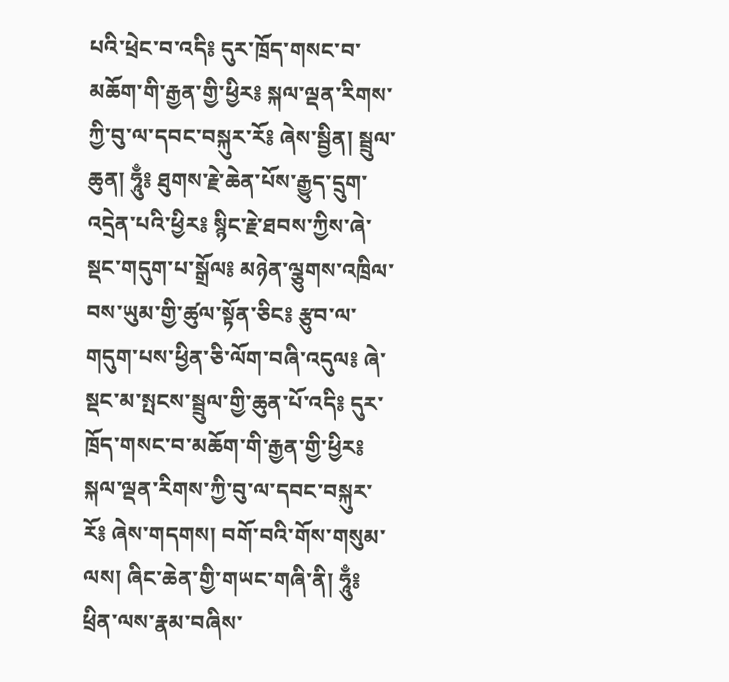པའི་ཕྲེང་བ་འདི༔ དུར་ཁྲོད་གསང་བ་མཆོག་གི་རྒྱན་གྱི་ཕྱིར༔ སྐལ་ལྡན་རིགས་ཀྱི་བུ་ལ་དབང་བསྐུར་རོ༔ ཞེས་སྦྱིན། སྦྲུལ་ཆུན། ཧཱུྃ༔ ཐུགས་རྗེ་ཆེན་པོས་རྒྱུད་དྲུག་འདྲེན་པའི་ཕྱིར༔ སྙིང་རྗེ་ཐབས་ཀྱིས་ཞེ་སྡང་གདུག་པ་སྒྲོལ༔ མཉེན་ལྕུགས་འཁྲིལ་བས་ཡུམ་གྱི་ཚུལ་སྟོན་ཅིང༔ རྩུབ་ལ་གདུག་པས་ཕྱིན་ཅི་ལོག་བཞི་འདུལ༔ ཞེ་སྡང་མ་སྤངས་སྦྲུལ་གྱི་ཆུན་པོ་འདི༔ དུར་ཁྲོད་གསང་བ་མཆོག་གི་རྒྱན་གྱི་ཕྱིར༔ སྐལ་ལྡན་རིགས་ཀྱི་བུ་ལ་དབང་བསྐུར་རོ༔ ཞེས་གདགས། བགོ་བའི་གོས་གསུམ་ལས། ཞིང་ཆེན་གྱི་གཡང་གཞི་ནི། ཧཱུྃ༔ ཕྲིན་ལས་རྣམ་བཞིས་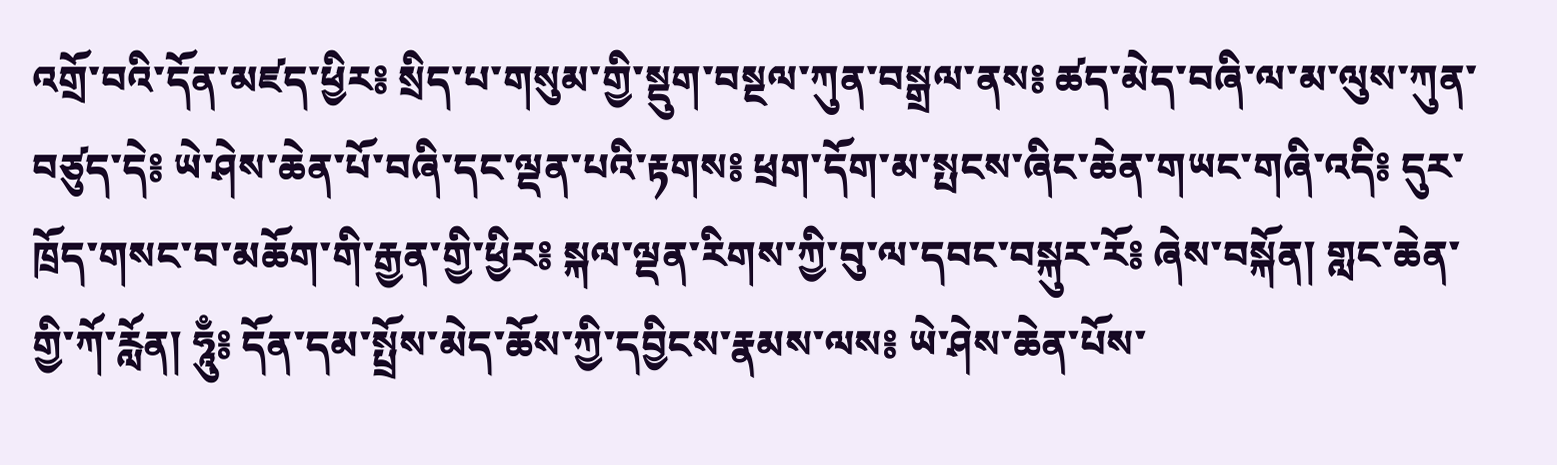འགྲོ་བའི་དོན་མཛད་ཕྱིར༔ སྲིད་པ་གསུམ་གྱི་སྡུག་བསྔལ་ཀུན་བསྒྲལ་ནས༔ ཚད་མེད་བཞི་ལ་མ་ལུས་ཀུན་བཙུད་དེ༔ ཡེ་ཤེས་ཆེན་པོ་བཞི་དང་ལྡན་པའི་རྟགས༔ ཕྲག་དོག་མ་སྤངས་ཞིང་ཆེན་གཡང་གཞི་འདི༔ དུར་ཁྲོད་གསང་བ་མཆོག་གི་རྒྱན་གྱི་ཕྱིར༔ སྐལ་ལྡན་རིགས་ཀྱི་བུ་ལ་དབང་བསྐུར་རོ༔ ཞེས་བསྐོན། གླང་ཆེན་གྱི་ཀོ་རློན། ཧཱུྃ༔ དོན་དམ་སྤྲོས་མེད་ཆོས་ཀྱི་དབྱིངས་རྣམས་ལས༔ ཡེ་ཤེས་ཆེན་པོས་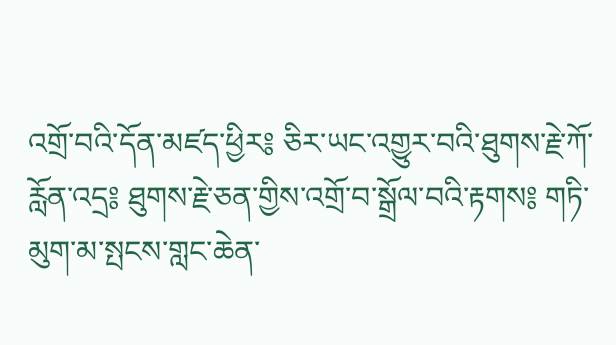འགྲོ་བའི་དོན་མཛད་ཕྱིར༔ ཅིར་ཡང་འགྱུར་བའི་ཐུགས་རྗེ་ཀོ་རློན་འདྲ༔ ཐུགས་རྗེ་ཅན་གྱིས་འགྲོ་བ་སྒྲོལ་བའི་རྟགས༔ གཏི་མུག་མ་སྤངས་གླང་ཆེན་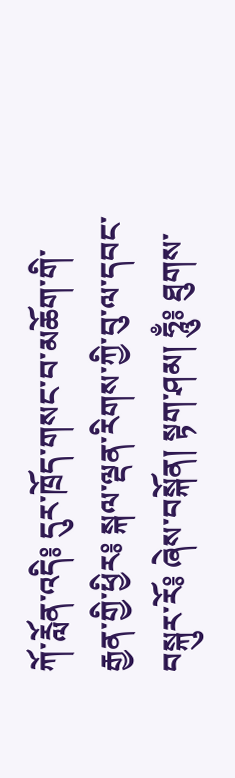ཀོ་རློན་འདི༔ དུར་ཁྲོད་གསང་བ་མཆོག་གི་རྒྱན་གྱི་ཕྱིར༔ སྐལ་ལྡན་རིགས་ཀྱི་བུ་ལ་དབང་བསྐུར་རོ༔ ཞེས་བསྐོན། སྟག་ཤམ། ཧཱུྃ༔ ཐུགས་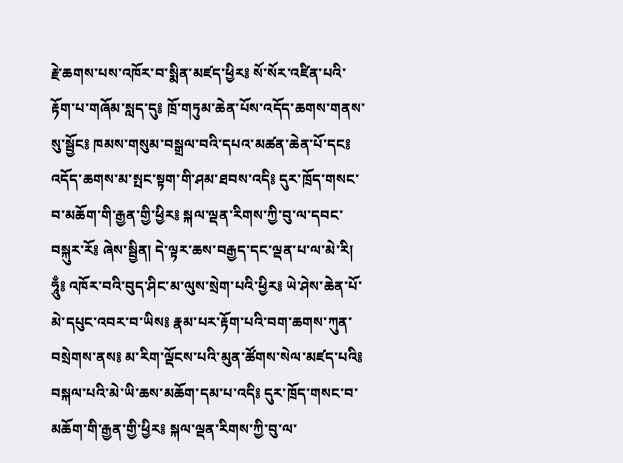རྗེ་ཆགས་པས་འཁོར་བ་སྨིན་མཛད་ཕྱིར༔ སོ་སོར་འཛིན་པའི་རྟོག་པ་གཞོམ་སླད་དུ༔ ཁྲོ་གཏུམ་ཆེན་པོས་འདོད་ཆགས་གནས་སུ་སྦྱོང༔ ཁམས་གསུམ་བསྒྲལ་བའི་དཔའ་མཚན་ཆེན་པོ་དང༔ འདོད་ཆགས་མ་སྤང་སྟག་གི་ཤམ་ཐབས་འདི༔ དུར་ཁྲོད་གསང་བ་མཆོག་གི་རྒྱན་གྱི་ཕྱིར༔ སྐལ་ལྡན་རིགས་ཀྱི་བུ་ལ་དབང་བསྐུར་རོ༔ ཞེས་སྦྱིན། དེ་ལྟར་ཆས་བརྒྱད་དང་ལྡན་པ་ལ་མེ་རི། ཧཱུྃ༔ འཁོར་བའི་བུད་ཤིང་མ་ལུས་སྲེག་པའི་ཕྱིར༔ ཡེ་ཤེས་ཆེན་པོ་མེ་དཔུང་འབར་བ་ཡིས༔ རྣམ་པར་རྟོག་པའི་བག་ཆགས་ཀུན་བསྲེགས་ནས༔ མ་རིག་ལྡོངས་པའི་མུན་ཚོགས་སེལ་མཛད་པའི༔ བསྐལ་པའི་མེ་ཡི་ཆས་མཆོག་དམ་པ་འདི༔ དུར་ཁྲོད་གསང་བ་མཆོག་གི་རྒྱན་གྱི་ཕྱིར༔ སྐལ་ལྡན་རིགས་ཀྱི་བུ་ལ་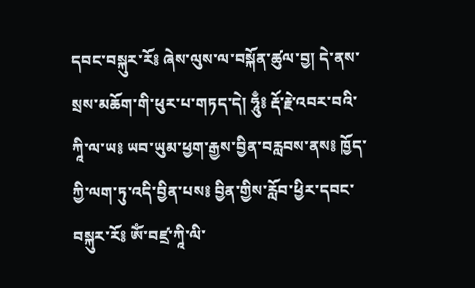དབང་བསྐུར་རོ༔ ཞེས་ལུས་ལ་བསྐོན་ཚུལ་བྱ། དེ་ནས་སྲས་མཆོག་གི་ཕུར་པ་གཏད་དེ། ཧཱུྃ༔ རྡོ་རྗེ་འབར་བའི་ཀཱི་ལ་ཡ༔ ཡབ་ཡུམ་ཕྱག་རྒྱས་བྱིན་བརླབས་ནས༔ ཁྱོད་ཀྱི་ལག་ཏུ་འདི་བྱིན་པས༔ བྱིན་གྱིས་རློབ་ཕྱིར་དབང་བསྐུར་རོ༔ ཨོཾ་བཛྲ་ཀཱི་ལི་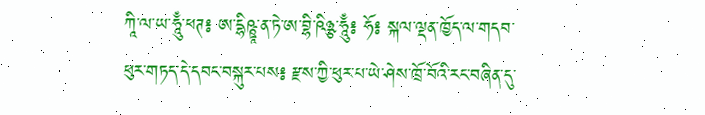ཀཱི་ལ་ཡ་ཧཱུྃ་ཕཊ༔ ཨ་དྷིཥྛཱ་ན་ཏེ་ཨ་བྷི་ཥིཉྩ་ཧཱུྃ༔ ཧོ༔ སྐལ་ལྡན་ཁྱོད་ལ་གདབ་ཕུར་གཏད་དེ་དབང་བསྐུར་པས༔ རྫས་ཀྱི་ཕུར་པ་ཡེ་ཤེས་ཁྲོ་བོའི་རང་བཞིན་དུ་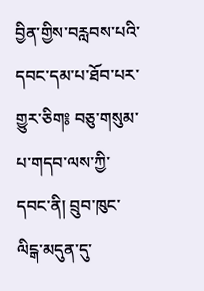བྱིན་གྱིས་བརླབས་པའི་དབང་དམ་པ་ཐོབ་པར་གྱུར་ཅིག༔ བཅུ་གསུམ་པ་གདབ་ལས་ཀྱི་དབང་ནི། བྲུབ་ཁུང་ལིངྒ་མདུན་དུ་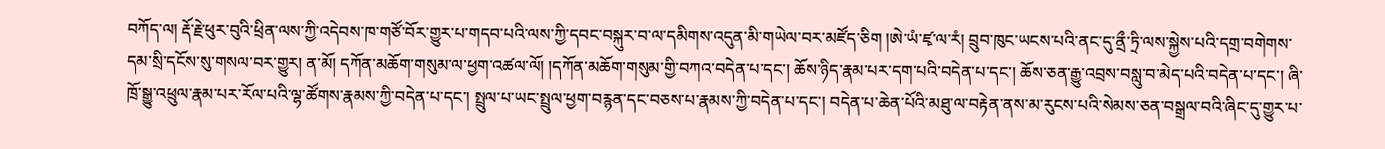བཀོད་ལ། རྡོ་རྗེ་ཕུར་བུའི་ཕྲིན་ལས་ཀྱི་འདེབས་ཁ་གཙོ་བོར་གྱུར་པ་གདབ་པའི་ལས་ཀྱི་དབང་བསྐུར་བ་ལ་དམིགས་འདུན་མི་གཡེལ་བར་མཛོད་ཅིག །ཨེ་ཡཾ་ཛྭ་ལ་རཾ། བྲུབ་ཁུང་ཡངས་པའི་ནང་དུ་ནྲྀ་ཏྲི་ལས་སྐྱེས་པའི་དགྲ་བགེགས་དམ་སྲི་དངོས་སུ་གསལ་བར་གྱུར། ན་མོ། དཀོན་མཆོག་གསུམ་ལ་ཕྱག་འཚལ་ལོ། །དཀོན་མཆོག་གསུམ་གྱི་བཀའ་བདེན་པ་དང་། ཆོས་ཉིད་རྣམ་པར་དག་པའི་བདེན་པ་དང་། ཆོས་ཅན་རྒྱུ་འབྲས་བསླུ་བ་མེད་པའི་བདེན་པ་དང་། ཞི་ཁྲོ་སྒྱུ་འཕྲུལ་རྣམ་པར་རོལ་པའི་ལྷ་ཚོགས་རྣམས་ཀྱི་བདེན་པ་དང་། སྤྲུལ་པ་ཡང་སྤྲུལ་ཕྱག་བརྙན་དང་བཅས་པ་རྣམས་ཀྱི་བདེན་པ་དང་། བདེན་པ་ཆེན་པོའི་མཐུ་ལ་བརྟེན་ནས་མ་རུངས་པའི་སེམས་ཅན་བསྒྲལ་བའི་ཞིང་དུ་གྱུར་པ་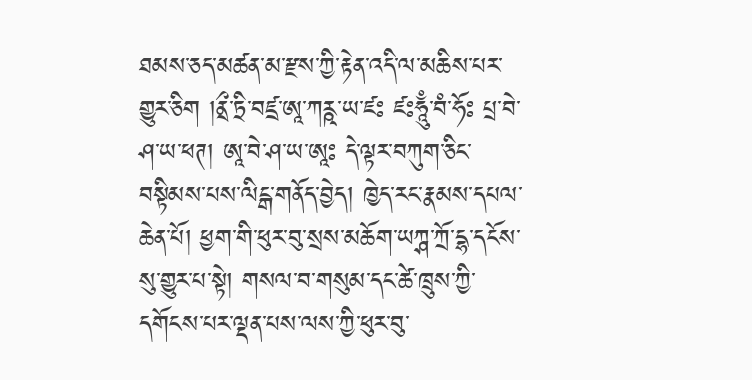ཐམས་ཅད་མཚན་མ་རྫས་ཀྱི་རྟེན་འདི་ལ་མཆིས་པར་གྱུར་ཅིག །ནྲྀ་ཏྲི་བཛྲ་ཨཱ་ཀརྵ་ཡ་ཛཿ ཛཿཧཱུྃ་བཾ་ཧོཿ པྲ་བེ་ཤ་ཡ་ཕཊ། ཨཱ་བེ་ཤ་ཡ་ཨཱཿ དེ་ལྟར་བཀུག་ཅིང་བསྟིམས་པས་ལིངྒ་གནོད་བྱེད། ཁྱེད་རང་རྣམས་དཔལ་ཆེན་པོ། ཕྱག་གི་ཕུར་བུ་སྲས་མཆོག་ཡཀྴ་ཀྲོ་དྷ་དངོས་སུ་གྱུར་པ་སྟེ། གསལ་བ་གསུམ་དང་ཚེ་ཁྲུས་ཀྱི་དགོངས་པར་ལྡན་པས་ལས་ཀྱི་ཕུར་བུ་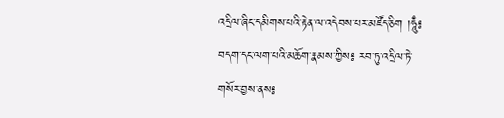འདྲིལ་ཞིང་དམིགས་པའི་རྟེན་ལ་འདེབས་པར་མཛོད་ཅིག །ཧཱུྃ༔ བདག་དང་ལག་པའི་མཆོག་རྣམས་ཀྱིས༔ རབ་ཏུ་འདྲིལ་ཏེ་གསོར་བྱས་ནས༔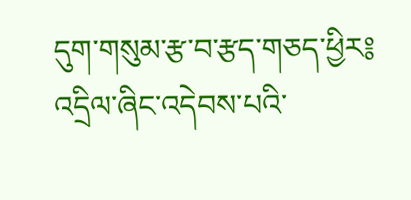དུག་གསུམ་རྩ་བ་རྩད་གཅད་ཕྱིར༔ འདྲིལ་ཞིང་འདེབས་པའི་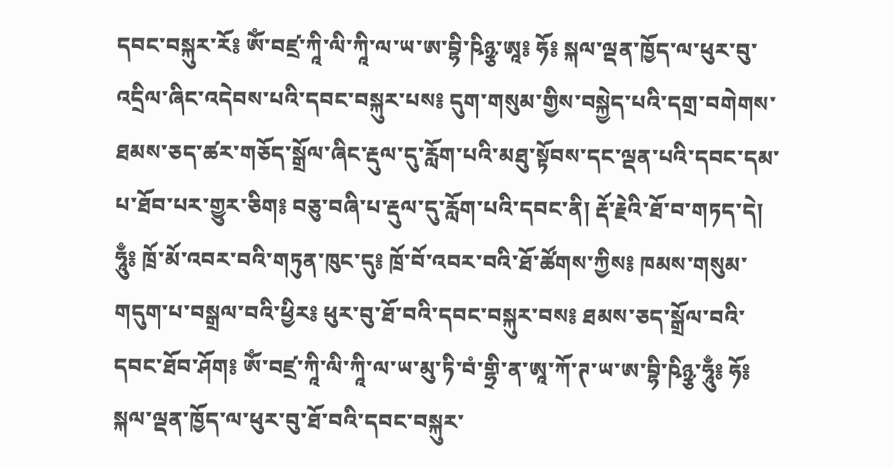དབང་བསྐུར་རོ༔ ཨོཾ་བཛྲ་ཀཱི་ལི་ཀཱི་ལ་ཡ་ཨ་བྷི་ཥིཉྩ་ཨཱ༔ ཧོ༔ སྐལ་ལྡན་ཁྱོད་ལ་ཕུར་བུ་འདྲིལ་ཞིང་འདེབས་པའི་དབང་བསྐུར་པས༔ དུག་གསུམ་གྱིས་བསྐྱེད་པའི་དགྲ་བགེགས་ཐམས་ཅད་ཚར་གཅོད་སྒྲོལ་ཞིང་རྡུལ་དུ་རློག་པའི་མཐུ་སྟོབས་དང་ལྡན་པའི་དབང་དམ་པ་ཐོབ་པར་གྱུར་ཅིག༔ བཅུ་བཞི་པ་རྡུལ་དུ་རློག་པའི་དབང་ནི། རྡོ་རྗེའི་ཐོ་བ་གཏད་དེ། ཧཱུྃ༔ ཁྲོ་མོ་འབར་བའི་གཏུན་ཁུང་དུ༔ ཁྲོ་བོ་འབར་བའི་ཐོ་ཚོགས་ཀྱིས༔ ཁམས་གསུམ་གདུག་པ་བསྒྲལ་བའི་ཕྱིར༔ ཕུར་བུ་ཐོ་བའི་དབང་བསྐུར་བས༔ ཐམས་ཅད་སྒྲོལ་བའི་དབང་ཐོབ་ཤོག༔ ཨོཾ་བཛྲ་ཀཱི་ལི་ཀཱི་ལ་ཡ་མུ་ཏི་བཾ་གྷྲི་ན་ཨཱ་ཀོ་ཊ་ཡ་ཨ་བྷི་ཥིཉྩ་ཧཱུྃ༔ ཧོ༔ སྐལ་ལྡན་ཁྱོད་ལ་ཕུར་བུ་ཐོ་བའི་དབང་བསྐུར་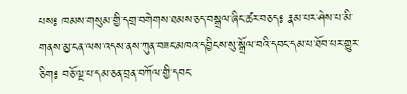པས༔ ཁམས་གསུམ་གྱི་དགྲ་བགེགས་ཐམས་ཅད་བསྒྲལ་ཞིང་ཚར་བཅད༔ རྣམ་པར་ཤེས་པ་མི་གནས་མྱ་ངན་ལས་འདས་ནས་ཀུན་བཟང་མཁའ་དབྱིངས་སུ་སྒྲོལ་བའི་དབང་དམ་པ་ཐོབ་པར་གྱུར་ཅིག༔ བཅོ་ལྔ་པ་དམ་ཅན་བྲན་བཀོལ་གྱི་དབང་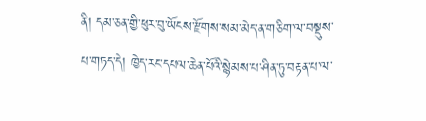ནི། དམ་ཅན་གྱི་ཕུར་བུ་ཡོངས་རྫོགས་སམ་མེད་ན་གཅིག་ལ་བསྡུས་པ་གཏད་དེ། ཁྱེད་རང་དཔལ་ཆེན་པོའི་སྙེམས་པ་ཤིན་ཏུ་བརྟན་པ་ལ་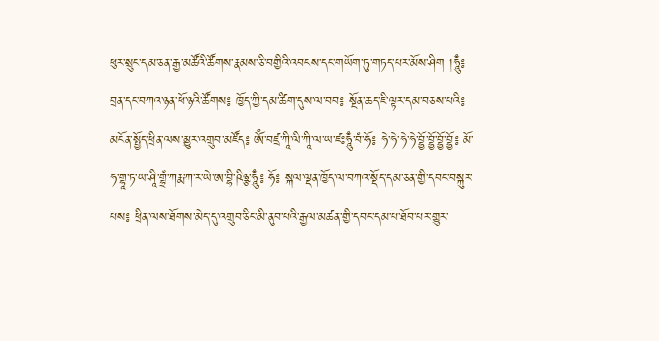ཕུར་སྲུང་དམ་ཅན་རྒྱ་མཚོའི་ཚོགས་རྣམས་ཅི་བགྱིའི་འབངས་དང་གཡོག་ཏུ་གཏད་པར་མོས་ཤིག །ཧཱུྃ༔ བྲན་དང་བཀའ་ཉན་ཕོ་ཉའི་ཚོགས༔ ཁྱོད་ཀྱི་དམ་ཚིག་དུས་ལ་བབ༔ སྔོན་ཆད་ཇི་ལྟར་དམ་བཅས་པའི༔ མངོན་སྤྱོད་ཕྲིན་ལས་མྱུར་འགྲུབ་མཛོད༔ ཨོཾ་བཛྲ་ཀཱི་ལི་ཀཱི་ལ་ཡ་ཛཿཧཱུྃ་བཾ་ཧོ༔ ཧེ་ཧེ་ཧེ་ཧེ་བྷྱོ་བྷྱོ་བྷྱོ་བྷྱོ༔ མོ་ཧ་གྷཱ་ཏ་ཡ་ཤཱི་གྷྲཾ་ཀརྨ་ཀ་ར་ཡེ་ཨ་བྷི་ཥིཉྩ་ཧཱུྃ༔ ཧོ༔ སྐལ་ལྡན་ཁྱོད་ལ་བཀའ་སྡོད་དམ་ཅན་གྱི་དབང་བསྐུར་པས༔ ཕྲིན་ལས་ཐོགས་མེད་དུ་འགྲུབ་ཅིང་མི་ནུབ་པའི་རྒྱལ་མཚན་གྱི་དབང་དམ་པ་ཐོབ་པར་གྱུར་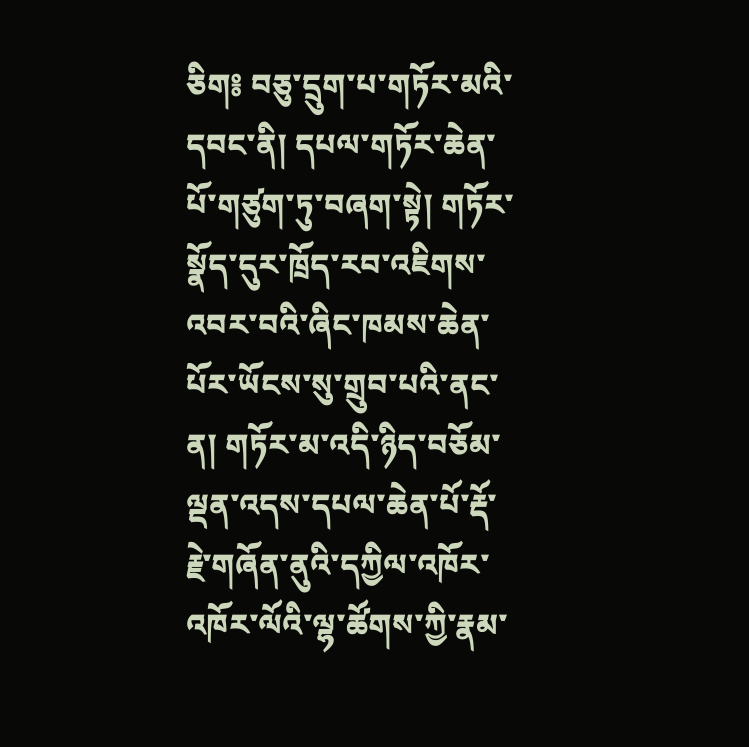ཅིག༔ བཅུ་དྲུག་པ་གཏོར་མའི་དབང་ནི། དཔལ་གཏོར་ཆེན་པོ་གཙུག་ཏུ་བཞག་སྟེ། གཏོར་སྣོད་དུར་ཁྲོད་རབ་འཇིགས་འབར་བའི་ཞིང་ཁམས་ཆེན་པོར་ཡོངས་སུ་གྲུབ་པའི་ནང་ན། གཏོར་མ་འདི་ཉིད་བཅོམ་ལྡན་འདས་དཔལ་ཆེན་པོ་རྡོ་རྗེ་གཞོན་ནུའི་དཀྱིལ་འཁོར་འཁོར་ལོའི་ལྷ་ཚོགས་ཀྱི་རྣམ་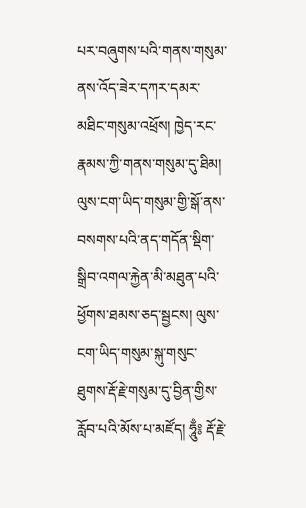པར་བཞུགས་པའི་གནས་གསུམ་ནས་འོད་ཟེར་དཀར་དམར་མཐིང་གསུམ་འཕྲོས། ཁྱེད་རང་རྣམས་ཀྱི་གནས་གསུམ་དུ་ཐིམ། ལུས་ངག་ཡིད་གསུམ་གྱི་སྒོ་ནས་བསགས་པའི་ནད་གདོན་སྡིག་སྒྲིབ་འགལ་རྐྱེན་མི་མཐུན་པའི་ཕྱོགས་ཐམས་ཅད་སྦྱངས། ལུས་ངག་ཡིད་གསུམ་སྐུ་གསུང་ཐུགས་རྡོ་རྗེ་གསུམ་དུ་བྱིན་གྱིས་རློབ་པའི་མོས་པ་མཛོད། ཧཱུྃ༔ རྡོ་རྗེ་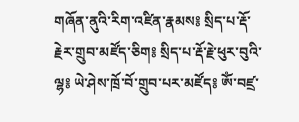གཞོན་ནུའི་རིག་འཛིན་རྣམས༔ སྲིད་པ་རྡོ་རྗེར་གྲུབ་མཛོད་ཅིག༔ སྲིད་པ་རྡོ་རྗེ་ཕུར་བུའི་ལྷ༔ ཡེ་ཤེས་ཁྲོ་བོ་གྲུབ་པར་མཛོད༔ ཨོཾ་བཛྲ་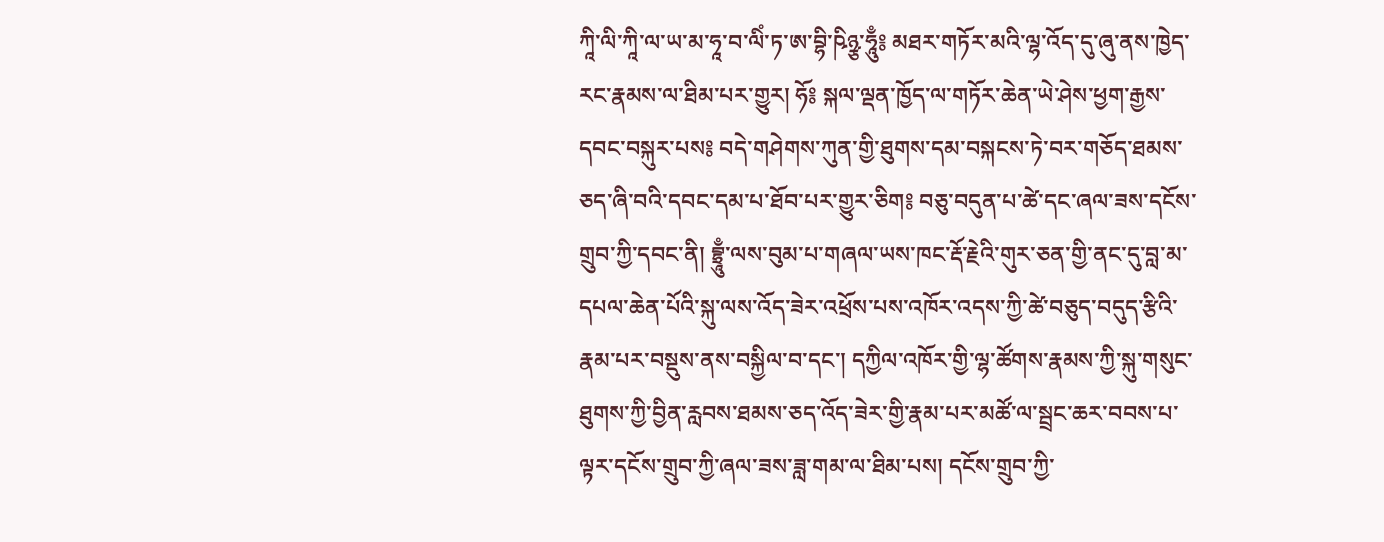ཀཱི་ལི་ཀཱི་ལ་ཡ་མ་ཧཱ་བ་ལིཾ་ཏ་ཨ་བྷི་ཥིཉྩ་ཧཱུྃ༔ མཐར་གཏོར་མའི་ལྷ་འོད་དུ་ཞུ་ནས་ཁྱེད་རང་རྣམས་ལ་ཐིམ་པར་གྱུར། ཧོ༔ སྐལ་ལྡན་ཁྱོད་ལ་གཏོར་ཆེན་ཡེ་ཤེས་ཕྱག་རྒྱས་དབང་བསྐུར་པས༔ བདེ་གཤེགས་ཀུན་གྱི་ཐུགས་དམ་བསྐངས་ཏེ་བར་གཅོད་ཐམས་ཅད་ཞི་བའི་དབང་དམ་པ་ཐོབ་པར་གྱུར་ཅིག༔ བཅུ་བདུན་པ་ཚེ་དང་ཞལ་ཟས་དངོས་གྲུབ་ཀྱི་དབང་ནི། བྷྲཱུྃ་ལས་བུམ་པ་གཞལ་ཡས་ཁང་རྡོ་རྗེའི་གུར་ཅན་གྱི་ནང་དུ་བླ་མ་དཔལ་ཆེན་པོའི་སྐུ་ལས་འོད་ཟེར་འཕྲོས་པས་འཁོར་འདས་ཀྱི་ཚེ་བཅུད་བདུད་རྩིའི་རྣམ་པར་བསྡུས་ནས་བསྐྱིལ་བ་དང་། དཀྱིལ་འཁོར་གྱི་ལྷ་ཚོགས་རྣམས་ཀྱི་སྐུ་གསུང་ཐུགས་ཀྱི་བྱིན་རླབས་ཐམས་ཅད་འོད་ཟེར་གྱི་རྣམ་པར་མཚོ་ལ་སྦྲང་ཆར་བབས་པ་ལྟར་དངོས་གྲུབ་ཀྱི་ཞལ་ཟས་ཟླ་གམ་ལ་ཐིམ་པས། དངོས་གྲུབ་ཀྱི་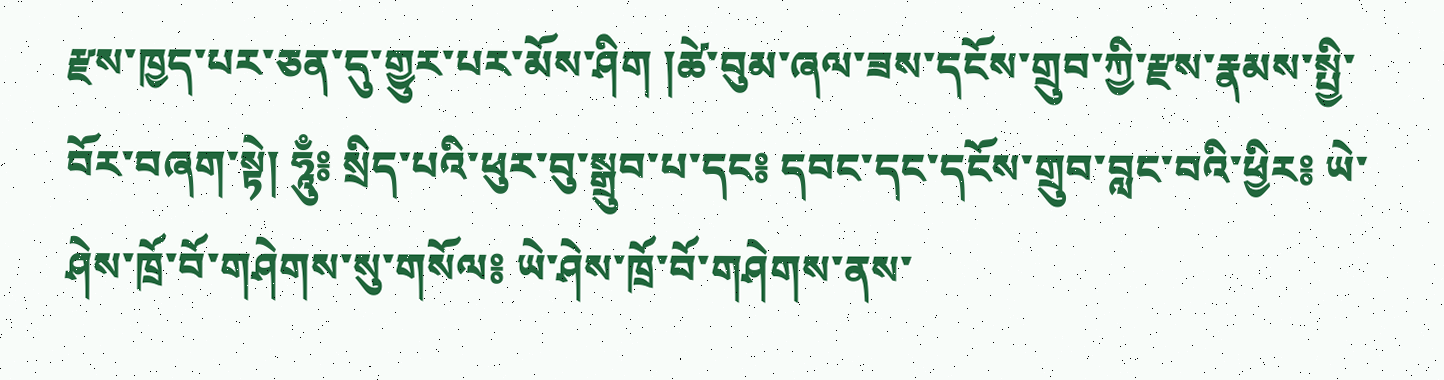རྫས་ཁྱད་པར་ཅན་དུ་གྱུར་པར་མོས་ཤིག །ཚེ་བུམ་ཞལ་ཟས་དངོས་གྲུབ་ཀྱི་རྫས་རྣམས་སྤྱི་བོར་བཞག་སྟེ། ཧཱུྃ༔ སྲིད་པའི་ཕུར་བུ་སྒྲུབ་པ་དང༔ དབང་དང་དངོས་གྲུབ་བླང་བའི་ཕྱིར༔ ཡེ་ཤེས་ཁྲོ་བོ་གཤེགས་སུ་གསོལ༔ ཡེ་ཤེས་ཁྲོ་བོ་གཤེགས་ནས་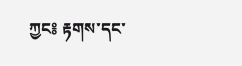ཀྱང༔ རྟགས་དང་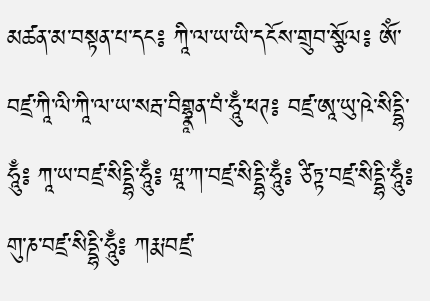མཚན་མ་བསྟན་པ་དང༔ ཀཱི་ལ་ཡ་ཡི་དངོས་གྲུབ་སྩོལ༔ ཨོཾ་བཛྲ་ཀཱི་ལི་ཀཱི་ལ་ཡ་སརྦ་བིགྷྣཱན་བཾ་ཧཱུྃ་ཕཊ༔ བཛྲ་ཨཱ་ཡུ་ཥེ་སིདྡྷི་ཧཱུྃ༔ ཀཱ་ཡ་བཛྲ་སིདྡྷི་ཧཱུྃ༔ ཝཱ་ཀ་བཛྲ་སིདྡྷི་ཧཱུྃ༔ ཙིཏྟ་བཛྲ་སིདྡྷི་ཧཱུྃ༔ གུ་ཎ་བཛྲ་སིདྡྷི་ཧཱུྃ༔ ཀརྨ་བཛྲ་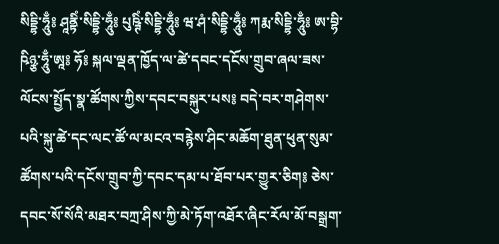སིདྡྷི་ཧཱུྃ༔ ཤཱནྟིཾ་སིདྡྷི་ཧཱུྃ༔ པུཥྚིཾ་སིདྡྷི་ཧཱུྃ༔ ཝ་ཤཾ་སིདྡྷི་ཧཱུྃ༔ ཀརྨ་སིདྡྷི་ཧཱུྃ༔ ཨ་བྷི་ཥིཉྩ་ཧཱུྃ་ཨཱ༔ ཧོ༔ སྐལ་ལྡན་ཁྱོད་ལ་ཚེ་དབང་དངོས་གྲུབ་ཞལ་ཟས་ལོངས་སྤྱོད་སྣ་ཚོགས་ཀྱིས་དབང་བསྐུར་པས༔ བདེ་བར་གཤེགས་པའི་སྐུ་ཚེ་དང་ལང་ཚོ་ལ་མངའ་བརྙེས་ཤིང་མཆོག་ཐུན་ཕུན་སུམ་ཚོགས་པའི་དངོས་གྲུབ་ཀྱི་དབང་དམ་པ་ཐོབ་པར་གྱུར་ཅིག༔ ཅེས་དབང་སོ་སོའི་མཐར་བཀྲ་ཤིས་ཀྱི་མེ་ཏོག་འཐོར་ཞིང་རོལ་མོ་བསྒྲག་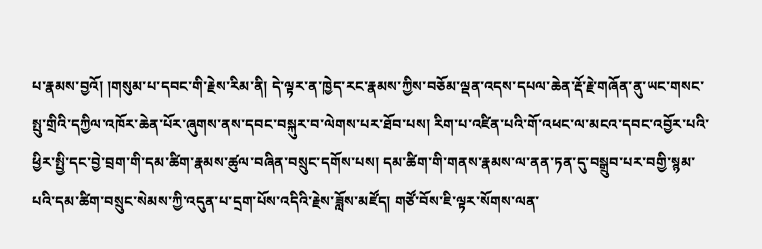པ་རྣམས་བྱའོ། །གསུམ་པ་དབང་གི་རྗེས་རིམ་ནི། དེ་ལྟར་ན་ཁྱེད་རང་རྣམས་ཀྱིས་བཅོམ་ལྡན་འདས་དཔལ་ཆེན་རྡོ་རྗེ་གཞོན་ནུ་ཡང་གསང་སྤུ་གྲིའི་དཀྱིལ་འཁོར་ཆེན་པོར་ཞུགས་ནས་དབང་བསྐུར་བ་ལེགས་པར་ཐོབ་པས། རིག་པ་འཛིན་པའི་གོ་འཕང་ལ་མངའ་དབང་འབྱོར་པའི་ཕྱིར་སྤྱི་དང་བྱེ་བྲག་གི་དམ་ཚིག་རྣམས་ཚུལ་བཞིན་བསྲུང་དགོས་པས། དམ་ཚིག་གི་གནས་རྣམས་ལ་ནན་ཏན་དུ་བསྒྲུབ་པར་བགྱི་སྙམ་པའི་དམ་ཚིག་བསྲུང་སེམས་ཀྱི་འདུན་པ་དྲག་པོས་འདིའི་རྗེས་ཟློས་མཛོད། གཙོ་བོས་ཇི་ལྟར་སོགས་ལན་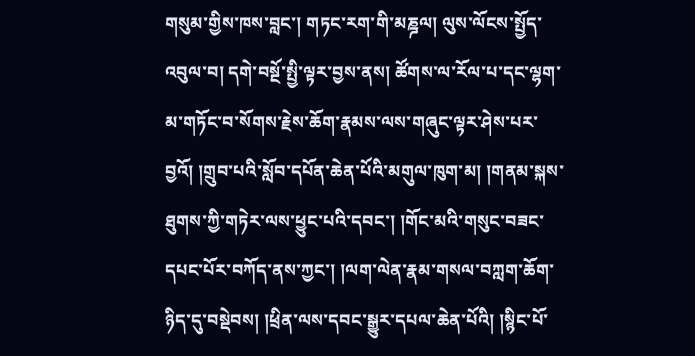གསུམ་གྱིས་ཁས་བླང་། གཏང་རག་གི་མཎྜལ། ལུས་ལོངས་སྤྱོད་འབུལ་བ། དགེ་བསྔོ་སྤྱི་ལྟར་བྱས་ནས། ཚོགས་ལ་རོལ་པ་དང་ལྷག་མ་གཏོང་བ་སོགས་རྗེས་ཆོག་རྣམས་ལས་གཞུང་ལྟར་ཤེས་པར་བྱའོ། །གྲུབ་པའི་སློབ་དཔོན་ཆེན་པོའི་མགུལ་ཁུག་མ། །གནམ་སྐས་ཐུགས་ཀྱི་གཏེར་ལས་ཕྱུང་པའི་དབང་། །གོང་མའི་གསུང་བཟང་དཔང་པོར་བཀོད་ནས་ཀྱང་། །ལག་ལེན་རྣམ་གསལ་བཀླག་ཆོག་ཉིད་དུ་བསྡེབས། །ཕྲིན་ལས་དབང་སྒྱུར་དཔལ་ཆེན་པོའི། །སྙིང་པོ་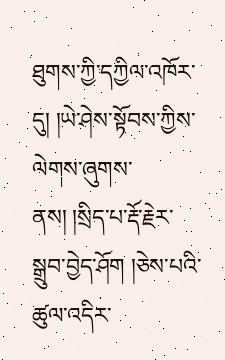ཐུགས་ཀྱི་དཀྱིལ་འཁོར་དུ། །ཡེ་ཤེས་སྟོབས་ཀྱིས་ལེགས་ཞུགས་ནས། །སྲིད་པ་རྡོ་རྗེར་སྒྲུབ་བྱེད་ཤོག །ཅེས་པའི་ཚུལ་འདིར་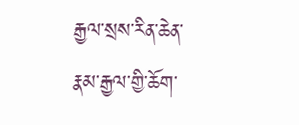རྒྱལ་སྲས་རིན་ཆེན་རྣམ་རྒྱལ་གྱི་ཆོག་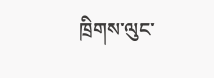ཁྲིགས་ལུང་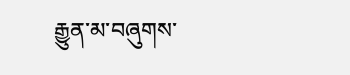རྒྱུན་མ་བཞུགས་